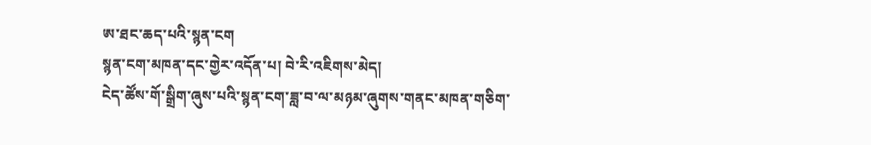ཨ་ཐང་ཆད་པའི་སྙན་ངག
སྙན་ངག་མཁན་དང་གྱེར་འདོན་པ། བེ་རི་འཇིགས་མེད།
ངེད་ཚོས་གོ་སྒྲིག་ཞུས་པའི་སྙན་ངག་ཟླ་བ་ལ་མཉམ་ཞུགས་གནང་མཁན་གཅིག་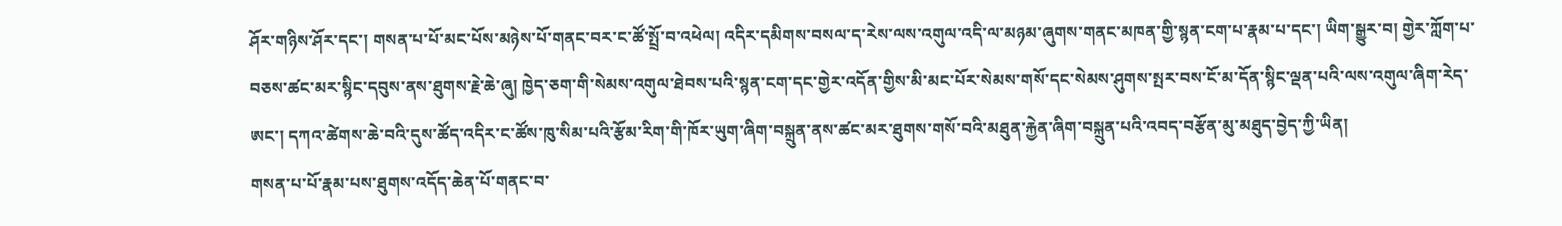ཤོར་གཉིས་ཤོར་དང་། གསན་པ་པོ་མང་པོས་མཉེས་པོ་གནང་བར་ང་ཚོ་སྤྲོ་བ་འཕེལ། འདིར་དམིགས་བསལ་ད་རེས་ལས་འགུལ་འདི་ལ་མཉམ་ཞུགས་གནང་མཁན་གྱི་སྙན་ངག་པ་རྣམ་པ་དང་། ཡིག་སྒྱུར་བ། གྱེར་ཀློག་པ་བཅས་ཚང་མར་སྙིང་དབུས་ནས་ཐུགས་རྗེ་ཆེ་ཞུ། ཁྱེད་ཅག་གི་སེམས་འགུལ་ཐེབས་པའི་སྙན་ངག་དང་གྱེར་འདོན་གྱིས་མི་མང་པོར་སེམས་གསོ་དང་སེམས་ཤུགས་སྤར་བས་ངོ་མ་དོན་སྙིང་ལྡན་པའི་ལས་འགུལ་ཞིག་རེད་ཨང་། དཀའ་ཚེགས་ཆེ་བའི་དུས་ཚོད་འདིར་ང་ཚོས་ཁུ་སིམ་པའི་རྩོམ་རིག་གི་ཁོར་ཡུག་ཞིག་བསྐྲུན་ནས་ཚང་མར་ཐུགས་གསོ་བའི་མཐུན་རྐྱེན་ཞིག་བསྐྲུན་པའི་འབད་བརྩོན་མུ་མཐུད་བྱེད་ཀྱི་ཡིན།
གསན་པ་པོ་རྣམ་པས་ཐུགས་འདོད་ཆེན་པོ་གནང་བ་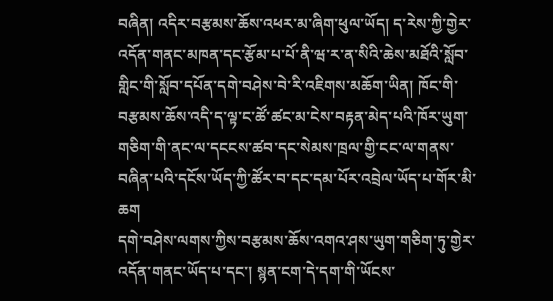བཞིན། འདིར་བརྩམས་ཆོས་འཕར་མ་ཞིག་ཕུལ་ཡོད། ད་རེས་ཀྱི་གྱེར་འདོན་གནང་མཁན་དང་རྩོམ་པ་པོ་ནི་ཝ་ར་ན་སིའི་ཆེས་མཐོའི་སློབ་གླིང་གི་སློབ་དཔོན་དགེ་བཤེས་བེ་རི་འཇིགས་མཆོག་ཡིན། ཁོང་གི་བརྩམས་ཆོས་འདི་ད་ལྟ་ང་ཚོ་ཚང་མ་ངེས་བརྟན་མེད་པའི་ཁོར་ཡུག་གཅིག་གི་ནང་ལ་དངངས་ཚབ་དང་སེམས་ཁྲལ་གྱི་ངང་ལ་གནས་བཞིན་པའི་དངོས་ཡོད་ཀྱི་ཚོར་བ་དང་དམ་པོར་འབྲེལ་ཡོད་པ་གོར་མི་ཆག
དགེ་བཤེས་ལགས་ཀྱིས་བརྩམས་ཆོས་འགའ་ཤས་ཡུག་གཅིག་ཏུ་གྱེར་འདོན་གནང་ཡོད་པ་དང་། སྙན་ངག་དེ་དག་གི་ཡོངས་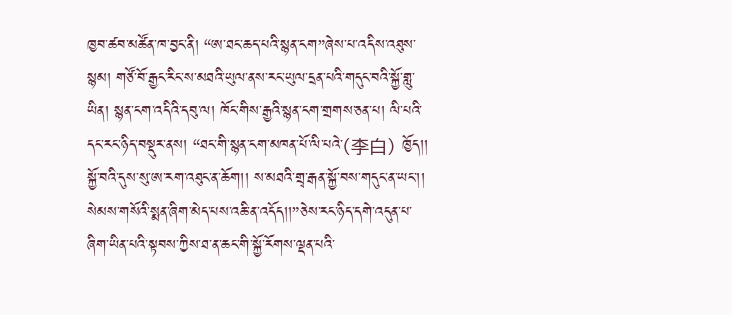ཁྱབ་ཚབ་མཚོན་ཁ་བྱང་ནི། “ཨ་ཐང་ཆད་པའི་སྙན་ངག”ཞེས་པ་འདིས་འཐུས་སྙམ། གཙོ་བོ་རྒྱང་རིང་ས་མཐའི་ཡུལ་ནས་རང་ཡུལ་དྲན་པའི་གདུང་བའི་སྐྱོ་གླུ་ཡིན། སྙན་ངག་འདིའི་དབུ་ལ། ཁོང་གིས་རྒྱའི་སྙན་ངག་གྲགས་ཅན་པ། ལི་པའི་དང་རང་ཉིད་བསྡུར་ནས། “ཐང་གི་སྙན་ངག་མཁན་པོ་ལི་པའེ་(李白) ཁྱོད།། སྐྱོ་བའི་དུས་སུ་ཨ་རག་འཐུང་ན་ཆོག།། ས་མཐའི་གྲྭ་རྒན་སྐྱོ་བས་གདུང་ན་ཡང་།། སེམས་གསོའི་སྨན་ཞིག་མེད་པས་འཆི་ན་འདོད།།”ཅེས་རང་ཉིད་དགེ་འདུན་པ་ཞིག་ཡིན་པའི་སྟབས་ཀྱིས་ཐ་ན་ཆང་གི་སྐྱོ་རོགས་ལྡན་པའི་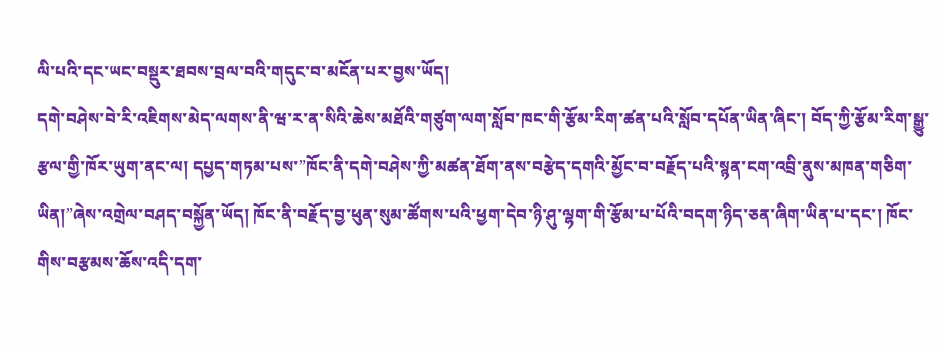ལི་པའི་དང་ཡང་བསྡུར་ཐབས་བྲལ་བའི་གདུང་བ་མངོན་པར་བྱས་ཡོད།
དགེ་བཤེས་བེ་རི་འཇིགས་མེད་ལགས་ནི་ཝ་ར་ན་སིའི་ཆེས་མཐོའི་གཙུག་ལག་སློབ་ཁང་གི་རྩོམ་རིག་ཚན་པའི་སློབ་དཔོན་ཡིན་ཞིང་། བོད་ཀྱི་རྩོམ་རིག་སྒྱུ་རྩལ་གྱི་ཁོར་ཡུག་ནང་ལ། དཔྱད་གཏམ་པས་”ཁོང་ནི་དགེ་བཤེས་ཀྱི་མཚན་ཐོག་ནས་བརྩེད་དགའི་མྱོང་བ་བརྗོད་པའི་སྙན་ངག་འབྲི་ནུས་མཁན་གཅིག་ཡིན།”ཞེས་འགྲེལ་བཤད་བསྐྱོན་ཡོད། ཁོང་ནི་བརྗོད་བྱ་ཕུན་སུམ་ཚོགས་པའི་ཕྱག་དེབ་ཉི་ཤུ་ལྷག་གི་རྩོམ་པ་པོའི་བདག་ཉིད་ཅན་ཞིག་ཡིན་པ་དང་། ཁོང་གིས་བརྩམས་ཆོས་འདི་དག་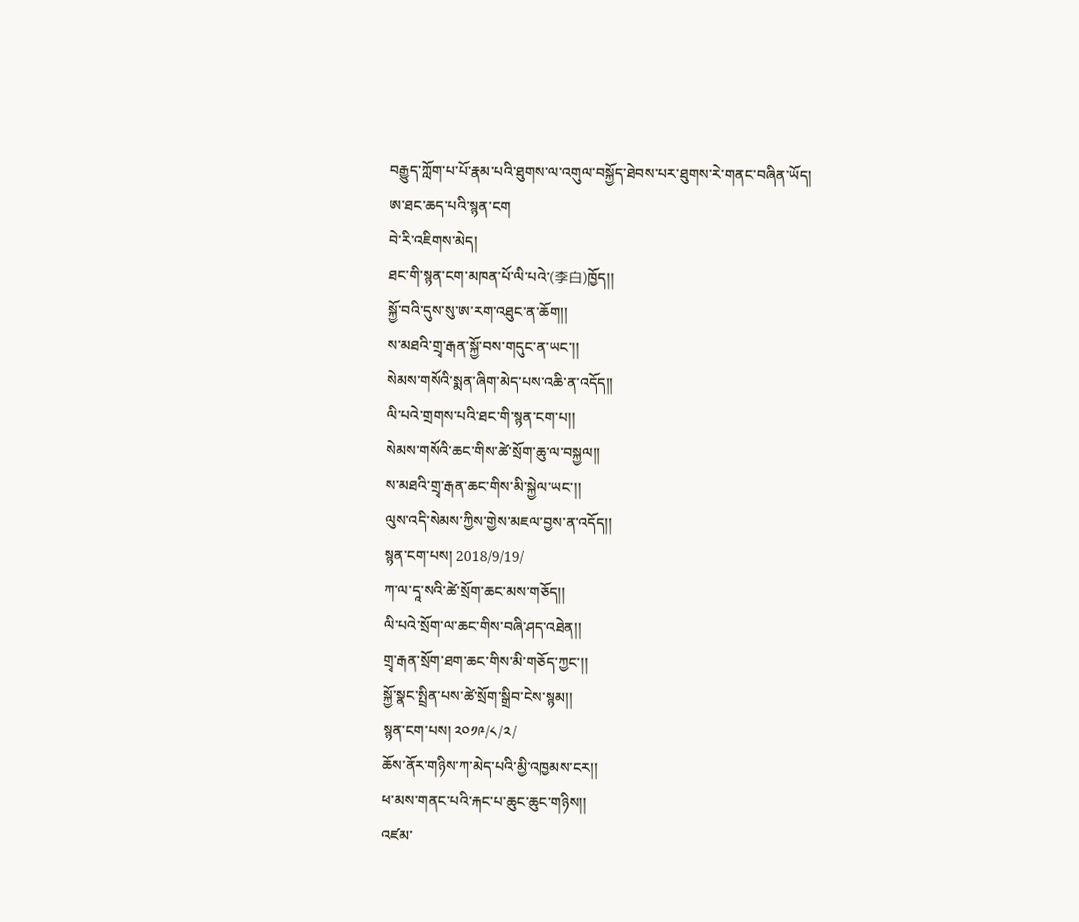བརྒྱུད་ཀློག་པ་པོ་རྣམ་པའི་ཐུགས་ལ་འགུལ་བསྐྱོད་ཐེབས་པར་ཐུགས་རེ་གནང་བཞིན་ཡོད།
ཨ་ཐང་ཆད་པའི་སྙན་ངག
བེ་རི་འཇིགས་མེད།
ཐང་གི་སྙན་ངག་མཁན་པོ་ལི་པའེ་(李白)ཁྱོད།།
སྐྱོ་བའི་དུས་སུ་ཨ་རག་འཐུང་ན་ཆོག།།
ས་མཐའི་གྲྭ་རྒན་སྐྱོ་བས་གདུང་ན་ཡང་།།
སེམས་གསོའི་སྨན་ཞིག་མེད་པས་འཆི་ན་འདོད།།
ལི་པའེ་གྲགས་པའི་ཐང་གི་སྙན་ངག་པ།།
སེམས་གསོའི་ཆང་གིས་ཚེ་སྲོག་ཆུ་ལ་བསྐྱལ།།
ས་མཐའི་གྲྭ་རྒན་ཆང་གིས་མི་སྐྱེལ་ཡང་།།
ལུས་འདི་སེམས་ཀྱིས་གྱེས་མཇལ་བྱས་ན་འདོད།།
སྙན་ངག་པས། 2018/9/19/
ཀ་ལ་དཱ་སའི་ཚེ་སྲོག་ཆང་མས་གཅོད།།
ལི་པའེ་སྲོག་ལ་ཆང་གིས་བཞི་ཤད་འཐེན།།
གྲྭ་རྒན་སྲོག་ཐག་ཆང་གིས་མི་གཅོད་ཀྱང་།།
སྐྱོ་སྣང་སྤྲིན་པས་ཚེ་སྲོག་སྒྲིབ་ངེས་སྙམ།།
སྙན་ངག་པས། ༢༠༡༩/༨/༢/
ཆོས་ནོར་གཉིས་ཀ་མེད་པའི་མྱི་འཁྱམས་ངར།།
ཕ་མས་གནང་པའི་རྐང་པ་ཆུང་ཆུང་གཉིས།།
འཛམ་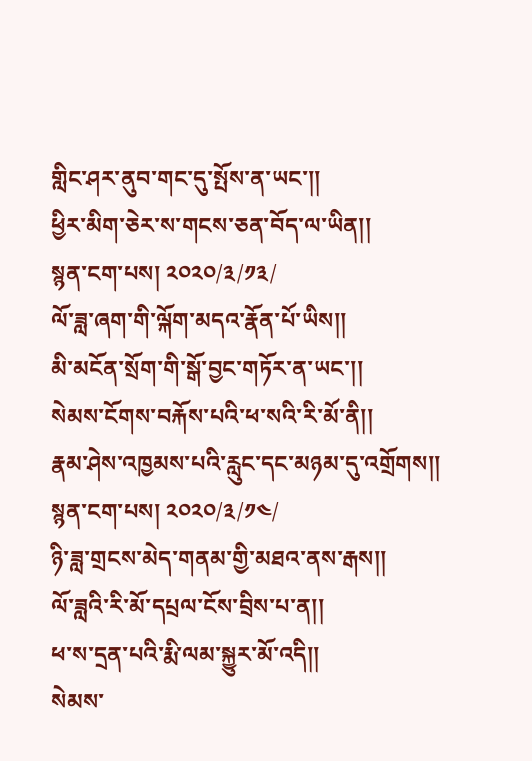གླིང་ཤར་ནུབ་གང་དུ་སྤོས་ན་ཡང་།།
ཕྱིར་མིག་ཅེར་ས་གངས་ཅན་བོད་ལ་ཡིན།།
སྙན་ངག་པས། ༢༠༢༠/༣/༡༣/
ལོ་ཟླ་ཞག་གི་ལྐོག་མདའ་རྣོན་པོ་ཡིས།།
མི་མངོན་སྲོག་གི་སྒོ་བྱང་གཏོར་ན་ཡང་།།
སེམས་ངོགས་བརྐོས་པའི་ཕ་སའི་རི་མོ་ནི།།
རྣམ་ཤེས་འཁྱམས་པའི་རླུང་དང་མཉམ་དུ་འགྲོགས།།
སྙན་ངག་པས། ༢༠༢༠/༣/༡༤/
ཉི་ཟླ་གྲངས་མེད་གནམ་གྱི་མཐའ་ནས་རྒས།།
ལོ་ཟླའི་རི་མོ་དཔྲལ་ངོས་བྲིས་པ་ན།།
ཕ་ས་དྲན་པའི་རྨི་ལམ་སྐྱུར་མོ་འདི།།
སེམས་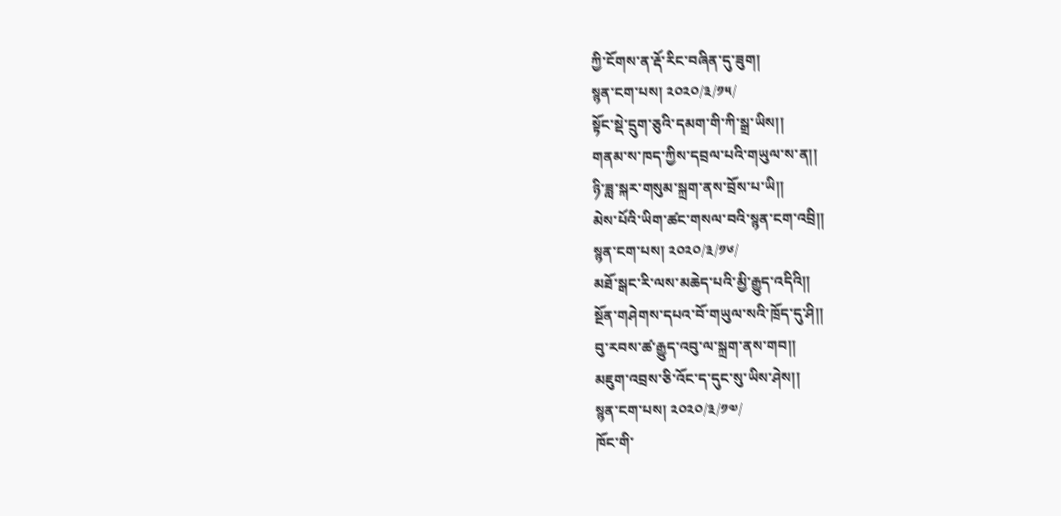ཀྱི་ངོགས་ན་རྡོ་རིང་བཞིན་དུ་ཟུག།
སྙན་ངག་པས། ༢༠༢༠/༣/༡༥/
སྟོང་སྡེ་དྲུག་ཅུའི་དམག་གི་ཀི་སྒྲ་ཡིས།།
གནམ་ས་ཁད་ཀྱིས་དབྲལ་པའི་གཡུལ་ས་ན།།
ཉི་ཟླ་སྐར་གསུམ་སྐྲག་ནས་བྲོས་པ་ཡི།།
མེས་པོའི་ཡིག་ཚང་གསལ་བའི་སྙན་ངག་འབྲི།།
སྙན་ངག་པས། ༢༠༢༠/༣/༡༦/
མཐོ་སྒང་རི་ལས་མཆེད་པའི་མྱི་རྒྱུད་འདིའི།།
སྔོན་གཤེགས་དཔའ་བོ་གཡུལ་སའི་ཁྲོད་དུ་ཤི།།
བུ་རབས་ཚ་རྒྱུད་འབུ་ལ་སྐྲག་ནས་གབ།།
མཇུག་འབྲས་ཅི་འོང་ད་དུང་སུ་ཡིས་ཤེས།།
སྙན་ངག་པས། ༢༠༢༠/༣/༡༧/
ཁོང་གི་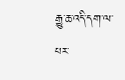རྒྱུ་ཆ་འདི་དག་ལ་པར་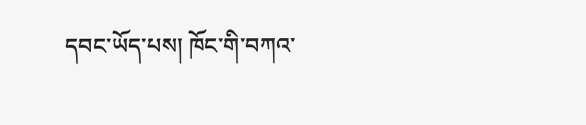དབང་ཡོད་པས། ཁོང་གི་བཀའ་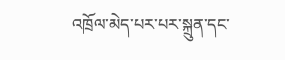འཁྲོལ་མེད་པར་པར་སྐྲུན་དང་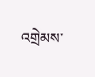འགྲེམས་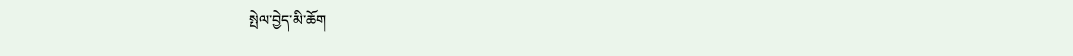སྤེལ་བྱེད་མི་ཆོག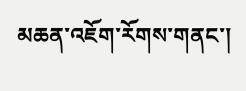མཆན་འཇོག་རོགས་གནང་།